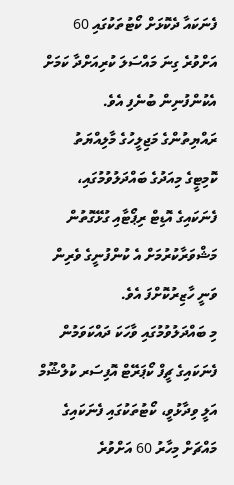ފެނަކައާ ދެކޮޅަށް ކޯޓުތަކުގައި 60 އަށްވުރެ ގިނަ މައްސަލަ ކުރިއަށްދާ ކަމަށް އެކުންފުނިން ބުނެފި އެވެ.
ރައްޔިތުންގެ މަޖިލީހުގެ މާލިއްޔަތު ކޮމިޓީގެ މިއަދުގެ ބައްދަލުވުމުގައި، ފެނަކައިގެ އޮޑިޓް ރިޕޯޓާއި ގުޅޭގޮތުން މަޝްވަރާކުރުމަށް އެ ކުންފުނީގެ ވެރިން ވަނީ ހާޒިރުކޮށްފަ އެވެ.
މި ބައްދަލުވުމުގައި ވާހަކަ ދައްކަވަމުން ފެނަކައިގެ ޗީފް ކޯޕަރޭޓް އޮފިސަރ ކުލްޝޫމް އަލީ ވިދާޅުވީ، ކޯޓުތަކުގައި ފެނަކައިގެ މައްޗަށް މިހާރު 60 އަށްވުރެ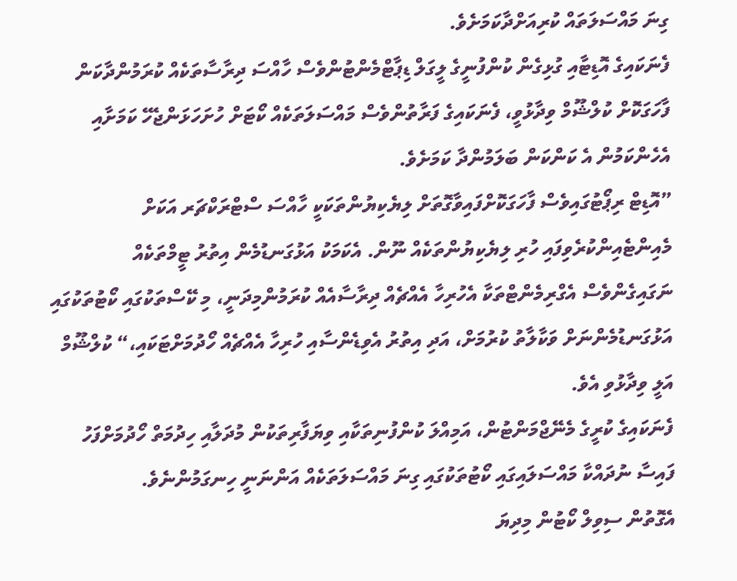ގިނަ މައްސަލަތައް ކުރިއަށްދާކަމަށެވެ.
ފެނަކައިގެ އޮޑިޓާއި ގުޅިގެން ކުންފުނީގެ ލީގަލް ޑިޕާޓްމެންޓުންވެސް ހާއްސަ ދިރާސާތަކެއް ކުރަމުންދާކަން ފާހަގަކޮށް ކުލްޝޫމް ވިދާޅުވީ، ފެނަކައިގެ ފަރާތުންވެސް މައްސަލަތަކެއް ކޯޓަށް ހުށަހަޅަންޖެހޭ ކަމަށާއި އެހެންކަމުން އެ ކަންކަން ބަލަމުންދާ ކަމަށެވެ.
”އޮޑިޓް ރިޕޯޓުގައިވެސް ފާހަގަކޮށްފައިވާގޮތަށް ލިޔެކިޔުންތަކަކީ ހާއްސަ ސްޓްރަކްޗަރ އަކަށް މެއިންޓެއިންކުރެވިފައި ހުރި ލިޔެކިޔުންތަކެއް ނޫން. އެކަމަކު އަޅުގަނޑުމެން އިތުރު ޓީމްތަކެއް ނަގައިގެންވެސް އެގްރިމެންޓްތަކާ އެހުރިހާ އެއްޗެއް ދިރާސާއެއް ކުރަމުންމިދަނީ، މި ކޭސްތަކުގައި ކޯޓުތަކުގައި އަޅުގަނޑުމެންނަށް ވަކާލާތު ކުރުމަށް، އަދި އިތުރު އެވިޑެންސާއި ހުރިހާ އެއްޗެއް ހޯދުމަށްޓަކައި،“ ކުލްޝޫމް އަލީ ވިދާޅުވި އެވެ.
ފެނަކައިގެ ކުރީގެ މެނޭޖްމަންޓުން، އަމިއްލަ ކުންފުނިތަކާއި ވިޔަފާރިތަކުން މުދަލާއި ހިދުމަތް ހޯދުމަށްފަހު ފައިސާ ނުދައްކާ މައްސަލައިގައި ކޯޓުތަކުގައި ގިނަ މައްސަލަތަކެއް އަންނަނީ ހިނގަމުންނެވެ.
އެގޮތުން ސިވިލް ކޯޓުން މިދިޔަ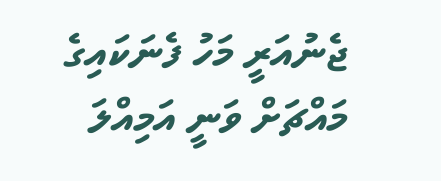ޖެނުއަރީ މަހު ފެނަކައިގެ މައްޗަށް ވަނީ އަމިއްލަ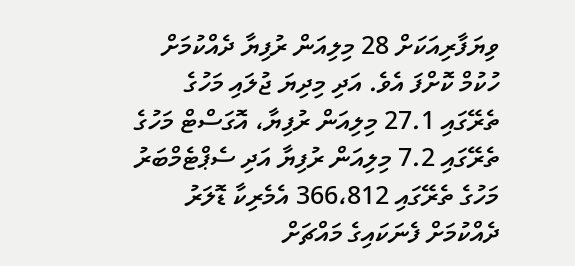ވިޔަފާރިއަކަށް 28 މިލިއަން ރުފިޔާ ދެއްކުމަށް ހުކުމް ކޮށްފަ އެވެ. އަދި މިދިޔަ ޖުލައި މަހުގެ ތެރޭގައި 27.1 މިލިއަން ރުފިޔާ، އޮގަސްޓް މަހުގެ ތެރޭގައި 7.2 މިލިއަން ރުފިޔާ އަދި ސެޕްޓެމްބަރު މަހުގެ ތެރޭގައި 366،812 އެމެރިކާ ޑޮލަރު ދެއްކުމަށް ފެނަކައިގެ މައްޗަށް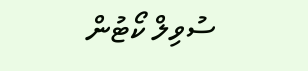ސުވިލް ކޯޓުން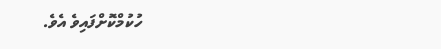ހުކުމްކޮށްފައިވެ އެވެ.